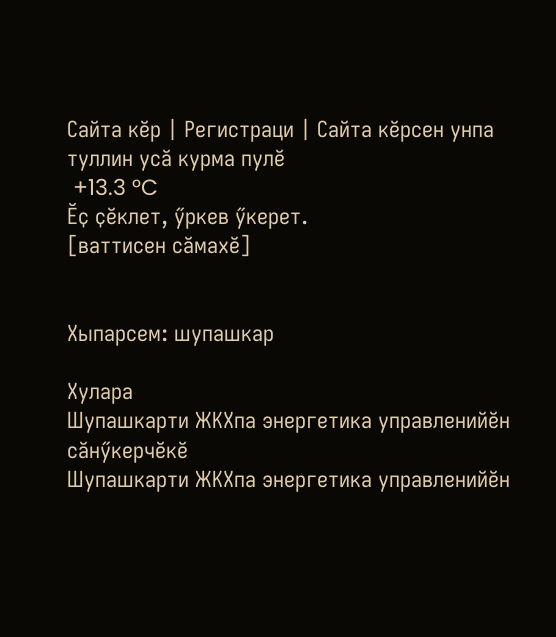Сайта кӗр | Регистраци | Сайта кӗрсен унпа туллин усӑ курма пулӗ
 +13.3 °C
Ӗҫ ҫӗклет, ӳркев ӳкерет.
[ваттисен сӑмахӗ]


Хыпарсем: шупашкар

Хулара
Шупашкарти ЖКХпа энергетика управленийӗн сӑнӳкерчӗкӗ
Шупашкарти ЖКХпа энергетика управленийӗн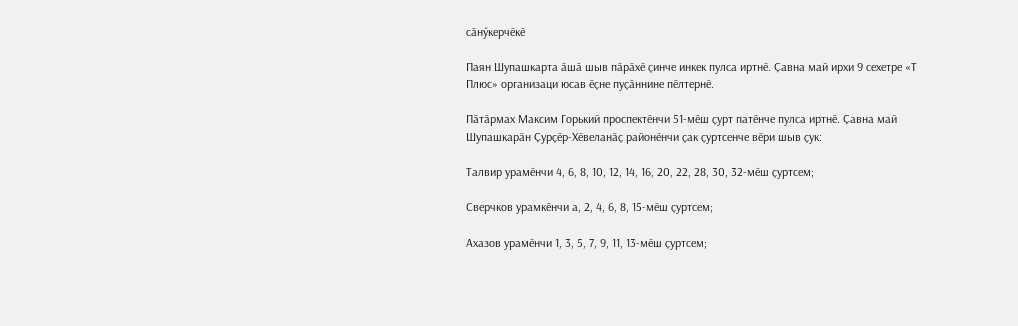сӑнӳкерчӗкӗ

Паян Шупашкарта ӑшӑ шыв пӑрӑхӗ ҫинче инкек пулса иртнӗ. Ҫавна май ирхи 9 сехетре «Т Плюс» организаци юсав ӗҫне пуҫӑннине пӗлтернӗ.

Пӑтӑрмах Максим Горький проспектӗнчи 51-мӗш ҫурт патӗнче пулса иртнӗ. Ҫавна май Шупашкарӑн Ҫурҫӗр-Хӗвеланӑҫ районӗнчи ҫак ҫуртсенче вӗри шыв ҫук:

Талвир урамӗнчи 4, 6, 8, 10, 12, 14, 16, 20, 22, 28, 30, 32-мӗш ҫуртсем;

Сверчков урамкӗнчи а, 2, 4, 6, 8, 15-мӗш ҫуртсем;

Ахазов урамӗнчи 1, 3, 5, 7, 9, 11, 13-мӗш ҫуртсем;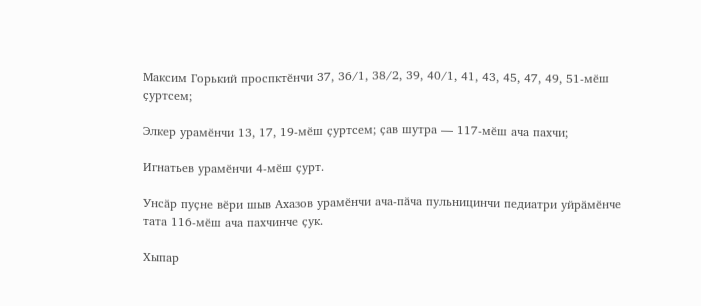Максим Горький проспктӗнчи 37, 36/1, 38/2, 39, 40/1, 41, 43, 45, 47, 49, 51-мӗш ҫуртсем;

Элкер урамӗнчи 13, 17, 19-мӗш ҫуртсем; ҫав шутра — 117-мӗш ача пахчи;

Игнатьев урамӗнчи 4-мӗш ҫурт.

Унсӑр пуҫне вӗри шыв Ахазов урамӗнчи ача-пӑча пульницинчи педиатри уйрӑмӗнче тата 116-мӗш ача пахчинче ҫук.

Хыпар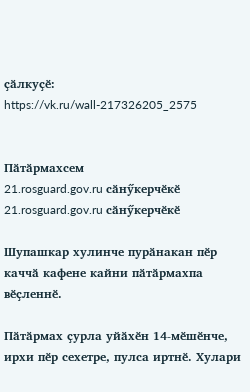ҫӑлкуҫӗ: https://vk.ru/wall-217326205_2575


Пӑтӑрмахсем
21.rosguard.gov.ru сӑнӳкерчӗкӗ
21.rosguard.gov.ru сӑнӳкерчӗкӗ

Шупашкар хулинче пурӑнакан пӗр каччӑ кафене кайни пӑтӑрмахпа вӗҫленнӗ.

Пӑтӑрмах ҫурла уйӑхӗн 14-мӗшӗнче, ирхи пӗр сехетре, пулса иртнӗ. Хулари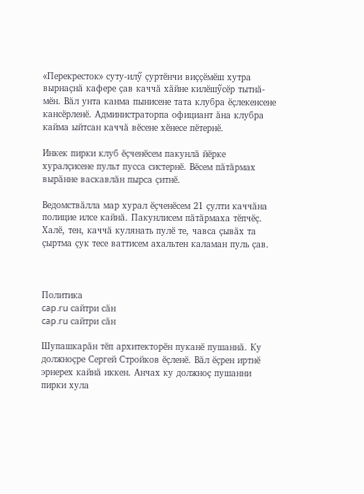«Перекресток» суту-илӳ ҫуртӗнчи виҫҫӗмӗш хутра вырнаҫнӑ кафере ҫав каччӑ хӑйне килӗшӳсӗр тытнӑ-мӗн. Вӑл унта канма пынисене тата клубра ӗҫлекенсене кансӗрленӗ. Администраторпа официант ӑна клубра кайма ыйтсан каччӑ вӗсене хӗнесе пӗтернӗ.

Инкек пирки клуб ӗҫченӗсем пакунлӑ йӗрке хуралҫисене пульт пусса систернӗ. Вӗсем пӑтӑрмах вырӑнне васкавлӑн пырса ҫитнӗ.

Ведомствӑлла мар хурал ӗҫченӗсем 21 ҫулти каччӑна полицие илсе кайнӑ. Пакунлисем пӑтӑрмаха тӗпчӗҫ. Халӗ, тен, каччӑ кулянать пулӗ те, чавса ҫывӑх та ҫыртма ҫук тесе ваттисем ахальтен каламан пуль ҫав.



Политика
cap.ru сайтри сӑн
cap.ru сайтри сӑн

Шупашкарӑн тӗп архитекторӗн пуканӗ пушаннӑ. Ку должноҫре Сергей Стройков ӗҫленӗ. Вӑл ӗҫрен иртнӗ эрнерех кайнӑ иккен. Анчах ку должноҫ пушанни пирки хула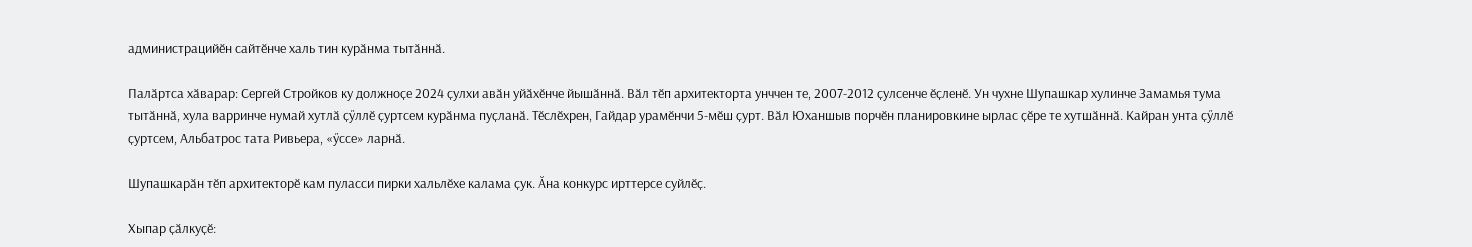администрацийӗн сайтӗнче халь тин курӑнма тытӑннӑ.

Палӑртса хӑварар: Сергей Стройков ку должноҫе 2024 ҫулхи авӑн уйӑхӗнче йышӑннӑ. Вӑл тӗп архитекторта унччен те, 2007-2012 ҫулсенче ӗҫленӗ. Ун чухне Шупашкар хулинче Замамья тума тытӑннӑ, хула варринче нумай хутлӑ ҫӳллӗ ҫуртсем курӑнма пуҫланӑ. Тӗслӗхрен, Гайдар урамӗнчи 5-мӗш ҫурт. Вӑл Юханшыв порчӗн планировкине ырлас ҫӗре те хутшӑннӑ. Кайран унта ҫӳллӗ ҫуртсем, Альбатрос тата Ривьера, «ӳссе» ларнӑ.

Шупашкарӑн тӗп архитекторӗ кам пуласси пирки хальлӗхе калама ҫук. Ӑна конкурс ирттерсе суйлӗҫ.

Хыпар ҫӑлкуҫӗ: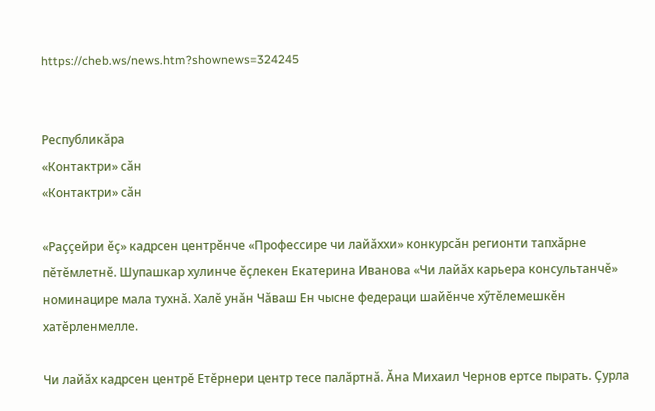https://cheb.ws/news.htm?shownews=324245


Республикӑра
«Контактри» сӑн
«Контактри» сӑн

«Раҫҫейри ӗҫ» кадрсен центрӗнче «Профессире чи лайӑххи» конкурсӑн регионти тапхӑрне пӗтӗмлетнӗ. Шупашкар хулинче ӗҫлекен Екатерина Иванова «Чи лайӑх карьера консультанчӗ» номинацире мала тухнӑ. Халӗ унӑн Чӑваш Ен чысне федераци шайӗнче хӳтӗлемешкӗн хатӗрленмелле.

Чи лайӑх кадрсен центрӗ Етӗрнери центр тесе палӑртнӑ. Ӑна Михаил Чернов ертсе пырать. Ҫурла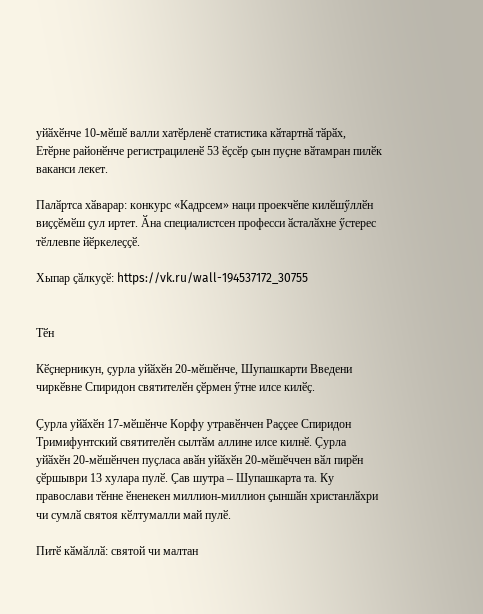уйӑхӗнче 10-мӗшӗ валли хатӗрленӗ статистика кӑтартнӑ тӑрӑх, Етӗрне районӗнче регистрациленӗ 53 ӗҫсӗр ҫын пуҫне вӑтамран пилӗк ваканси лекет.

Палӑртса хӑварар: конкурс «Кадрсем» наци проекчӗпе килӗшӳллӗн виҫҫӗмӗш ҫул иртет. Ӑна специалистсен професси ӑсталӑхне ӳстерес тӗллевпе йӗркелеҫҫӗ.

Хыпар ҫӑлкуҫӗ: https://vk.ru/wall-194537172_30755


Тӗн

Кӗҫнерникун, ҫурла уйӑхӗн 20-мӗшӗнче, Шупашкарти Введени чиркӗвне Спиридон святителӗн ҫӗрмен ӳтне илсе килӗҫ.

Ҫурла уйӑхӗн 17-мӗшӗнче Корфу утравӗнчен Раҫҫее Спиридон Тримифунтский святителӗн сылтӑм аллине илсе килнӗ. Ҫурла уйӑхӗн 20-мӗшӗнчен пуҫласа авӑн уйӑхӗн 20-мӗшӗччен вӑл пирӗн ҫӗршыври 13 хулара пулӗ. Ҫав шутра – Шупашкарта та. Ку православи тӗнне ӗненекен миллион-миллион ҫыншӑн христанлӑхри чи сумлӑ святоя кӗлтумалли май пулӗ.

Питӗ кӑмӑллӑ: святой чи малтан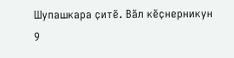Шупашкара ҫитӗ. Вӑл кӗҫнерникун 9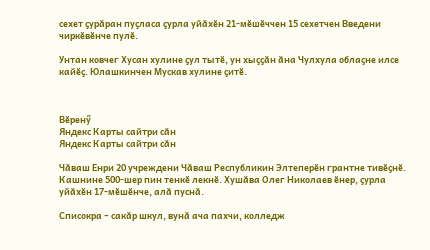сехет ҫурӑран пуҫласа ҫурла уйӑхӗн 21-мӗшӗччен 15 сехетчен Введени чиркӗвӗнче пулӗ.

Унтан ковчег Хусан хулине ҫул тытӗ, ун хыҫҫӑн ӑна Чулхула облаҫне илсе кайӗҫ. Юлашкинчен Мускав хулине ҫитӗ.



Вӗренӳ
Яндекс Карты сайтри сӑн
Яндекс Карты сайтри сӑн

Чӑваш Енри 20 учреждени Чӑваш Республикин Элтеперӗн грантне тивӗҫнӗ. Кашнине 500-шер пин тенкӗ лекнӗ. Хушӑва Олег Николаев ӗнер, ҫурла уйӑхӗн 17-мӗшӗнче, алӑ пуснӑ.

Списокра – сакӑр шкул, вунӑ ача пахчи, колледж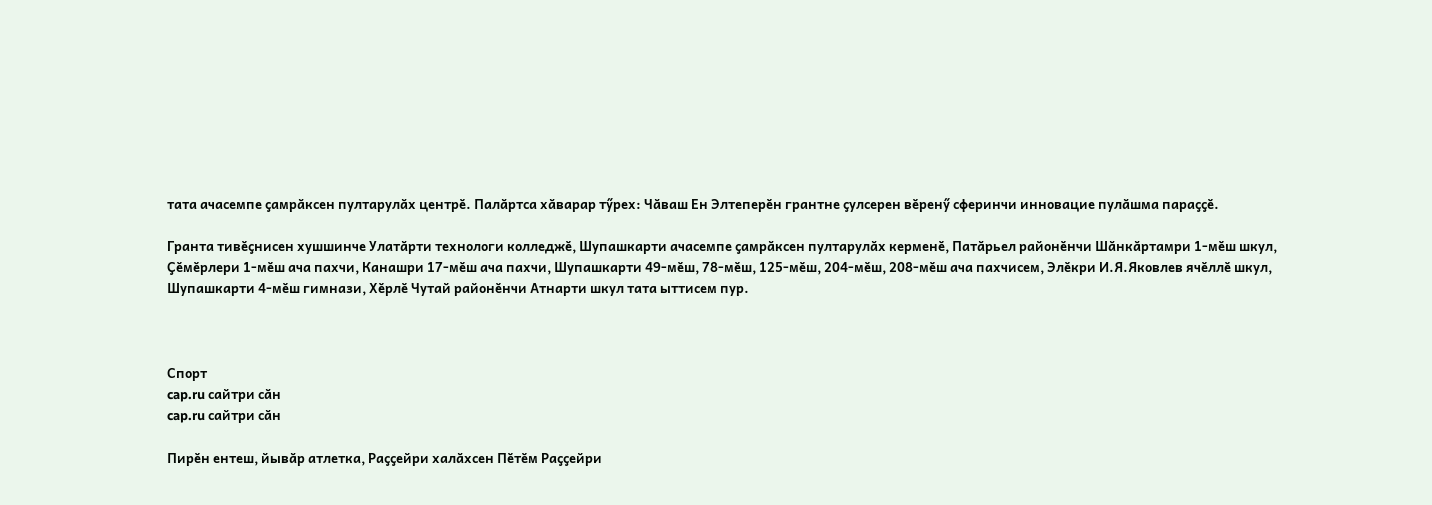тата ачасемпе ҫамрӑксен пултарулӑх центрӗ. Палӑртса хӑварар тӳрех: Чӑваш Ен Элтеперӗн грантне ҫулсерен вӗренӳ сферинчи инновацие пулӑшма параҫҫӗ.

Гранта тивӗҫнисен хушшинче Улатӑрти технологи колледжӗ, Шупашкарти ачасемпе ҫамрӑксен пултарулӑх керменӗ, Патӑрьел районӗнчи Шӑнкӑртамри 1-мӗш шкул, Ҫӗмӗрлери 1-мӗш ача пахчи, Канашри 17-мӗш ача пахчи, Шупашкарти 49-мӗш, 78-мӗш, 125-мӗш, 204-мӗш, 208-мӗш ача пахчисем, Элӗкри И.Я.Яковлев ячӗллӗ шкул, Шупашкарти 4-мӗш гимнази, Хӗрлӗ Чутай районӗнчи Атнарти шкул тата ыттисем пур.



Спорт
cap.ru сайтри сӑн
cap.ru сайтри сӑн

Пирӗн ентеш, йывӑр атлетка, Раҫҫейри халӑхсен Пӗтӗм Раҫҫейри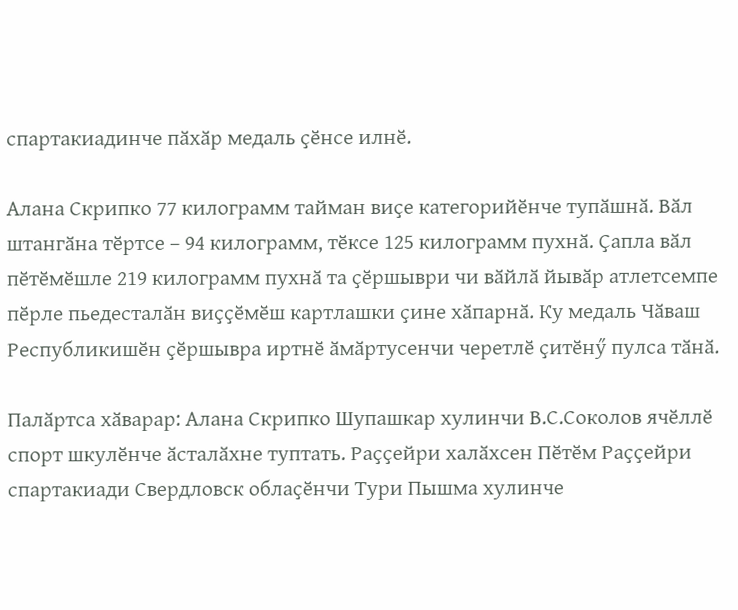спартакиадинче пӑхӑр медаль ҫӗнсе илнӗ.

Алана Скрипко 77 килограмм тайман виҫе категорийӗнче тупӑшнӑ. Вӑл штангӑна тӗртсе – 94 килограмм, тӗксе 125 килограмм пухнӑ. Ҫапла вӑл пӗтӗмӗшле 219 килограмм пухнӑ та ҫӗршыври чи вӑйлӑ йывӑр атлетсемпе пӗрле пьедесталӑн виҫҫӗмӗш картлашки ҫине хӑпарнӑ. Ку медаль Чӑваш Республикишӗн ҫӗршывра иртнӗ ӑмӑртусенчи черетлӗ ҫитӗнӳ пулса тӑнӑ.

Палӑртса хӑварар: Алана Скрипко Шупашкар хулинчи В.С.Соколов ячӗллӗ спорт шкулӗнче ӑсталӑхне туптать. Раҫҫейри халӑхсен Пӗтӗм Раҫҫейри спартакиади Свердловск облаҫӗнчи Тури Пышма хулинче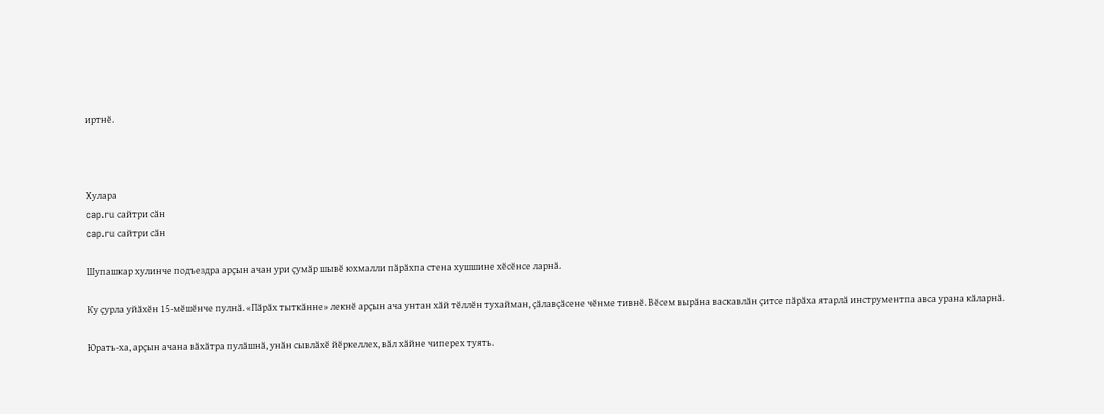иртнӗ.



Хулара
cap.ru сайтри сӑн
cap.ru сайтри сӑн

Шупашкар хулинче подъездра арҫын ачан ури ҫумӑр шывӗ юхмалли пӑрӑхпа стена хушшине хӗсӗнсе ларнӑ.

Ку ҫурла уйӑхӗн 15-мӗшӗнче пулнӑ. «Пӑрӑх тыткӑнне» лекнӗ арҫын ача унтан хӑй тӗллӗн тухайман, ҫӑлавҫӑсене чӗнме тивнӗ. Вӗсем вырӑна васкавлӑн ҫитсе пӑрӑха ятарлӑ инструментпа авса урана кӑларнӑ.

Юрать-ха, арҫын ачана вӑхӑтра пулӑшнӑ, унӑн сывлӑхӗ йӗркеллех, вӑл хӑйне чиперех туять.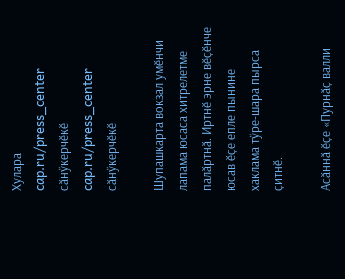Хулара
cap.ru/press_center сӑнӳкерчӗкӗ
cap.ru/press_center сӑнӳкерчӗкӗ

Шупашкарта вокзал умӗнчи лапама юсаса хитрелетме палӑртнӑ. Иртнӗ эрне вӗҫӗнче юсав ӗҫе епле пынине хаклама тӳре-шара пырса ҫитнӗ.

Асӑннӑ ӗҫе «Пурнӑҫ валли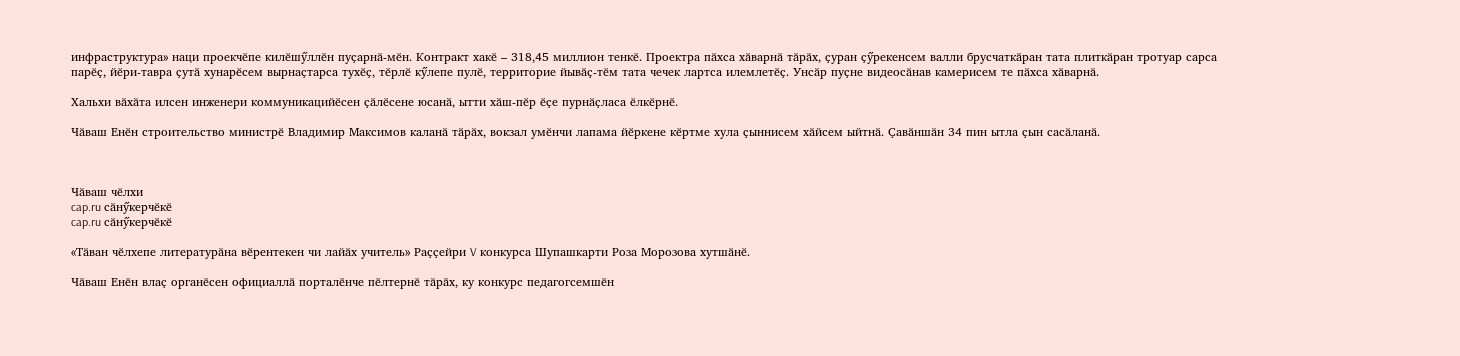инфраструктура» наци проекчӗпе килӗшӳллӗн пуҫарнӑ-мӗн. Контракт хакӗ – 318,45 миллион тенкӗ. Проектра пӑхса хӑварнӑ тӑрӑх, ҫуран ҫӳрекенсем валли брусчаткӑран тата плиткӑран тротуар сарса парӗҫ, йӗри-тавра ҫутӑ хунарӗсем вырнаҫтарса тухӗҫ, тӗрлӗ кӳлепе пулӗ, территорие йывӑҫ-тӗм тата чечек лартса илемлетӗҫ. Унсӑр пуҫне видеосӑнав камерисем те пӑхса хӑварнӑ.

Хальхи вӑхӑта илсен инженери коммуникацийӗсен ҫӑлӗсене юсанӑ, ытти хӑш-пӗр ӗҫе пурнӑҫласа ӗлкӗрнӗ.

Чӑваш Енӗн строительство министрӗ Владимир Максимов каланӑ тӑрӑх, вокзал умӗнчи лапама йӗркене кӗртме хула ҫыннисем хӑйсем ыйтнӑ. Ҫавӑншӑн 34 пин ытла ҫын сасӑланӑ.



Чӑваш чӗлхи
cap.ru сӑнӳкерчӗкӗ
cap.ru сӑнӳкерчӗкӗ

«Тӑван чӗлхепе литературӑна вӗрентекен чи лайӑх учитель» Раҫҫейри V конкурса Шупашкарти Роза Морозова хутшӑнӗ.

Чӑваш Енӗн влаҫ органӗсен официаллӑ порталӗнче пӗлтернӗ тӑрӑх, ку конкурс педагогсемшӗн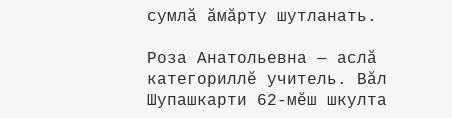сумлӑ ӑмӑрту шутланать.

Роза Анатольевна — аслӑ категориллӗ учитель. Вӑл Шупашкарти 62-мӗш шкулта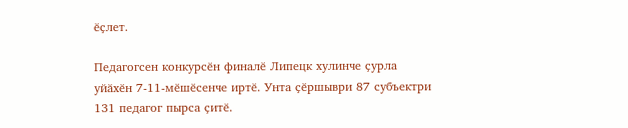ӗҫлет.

Педагогсен конкурсӗн финалӗ Липецк хулинче ҫурла уйӑхӗн 7-11-мӗшӗсенче иртӗ. Унта ҫӗршыври 87 субъектри 131 педагог пырса ҫитӗ.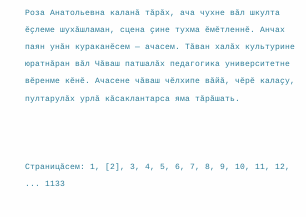Роза Анатольевна каланӑ тӑрӑх, ача чухне вӑл шкулта ӗҫлеме шухӑшламан, сцена ҫине тухма ӗмӗтленнӗ. Анчах паян унӑн кураканӗсем — ачасем. Тӑван халӑх культурине юратнӑран вӑл Чӑваш патшалӑх педагогика университетне вӗренме кӗнӗ. Ачасене чӑваш чӗлхипе вӑйӑ, чӗрӗ калаҫу, пултарулӑх урлӑ кӑсаклантарса яма тӑрӑшать.



Страницӑсем: 1, [2], 3, 4, 5, 6, 7, 8, 9, 10, 11, 12, ... 1133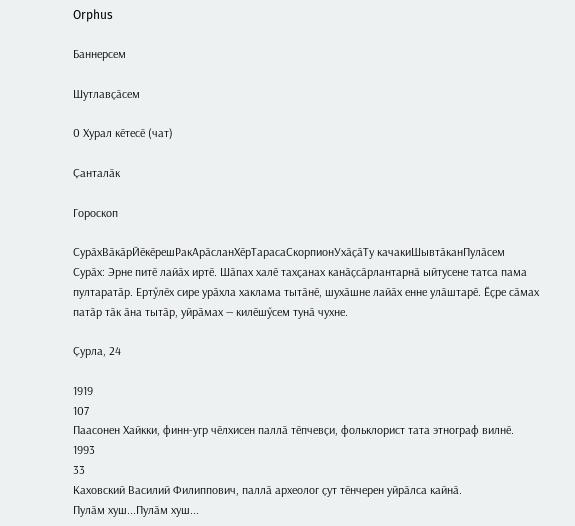Orphus

Баннерсем

Шутлавҫӑсем

0 Хурал кӗтесӗ (чат)

Ҫанталӑк

Гороскоп

СурӑхВӑкӑрЙӗкӗрешРакАрӑсланХӗрТарасаСкорпионУхӑҫӑТу качакиШывтӑканПулӑсем
Сурӑх: Эрне питӗ лайӑх иртӗ. Шӑпах халӗ тахҫанах канӑҫсӑрлантарнӑ ыйтусене татса пама пултаратӑр. Ертӳлӗх сире урӑхла хаклама тытӑнӗ, шухӑшне лайӑх енне улӑштарӗ. Ӗҫре сӑмах патӑр тӑк ӑна тытӑр, уйрӑмах — килӗшӳсем тунӑ чухне.

Ҫурла, 24

1919
107
Паасонен Хайкки, финн-угр чӗлхисен паллӑ тӗпчевҫи, фольклорист тата этнограф вилнӗ.
1993
33
Каховский Василий Филиппович, паллӑ археолог ҫут тӗнчерен уйрӑлса кайнӑ.
Пулӑм хуш...Пулӑм хуш...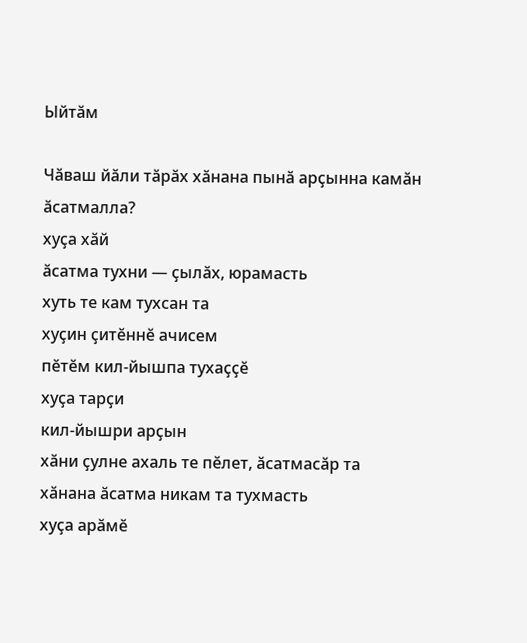Ыйтӑм

Чӑваш йӑли тӑрӑх хӑнана пынӑ арҫынна камӑн ӑсатмалла?
хуҫа хӑй
ӑсатма тухни — ҫылӑх, юрамасть
хуть те кам тухсан та
хуҫин ҫитӗннӗ ачисем
пӗтӗм кил-йышпа тухаҫҫӗ
хуҫа тарҫи
кил-йышри арҫын
хӑни ҫулне ахаль те пӗлет, ӑсатмасӑр та
хӑнана ӑсатма никам та тухмасть
хуҫа арӑмӗ